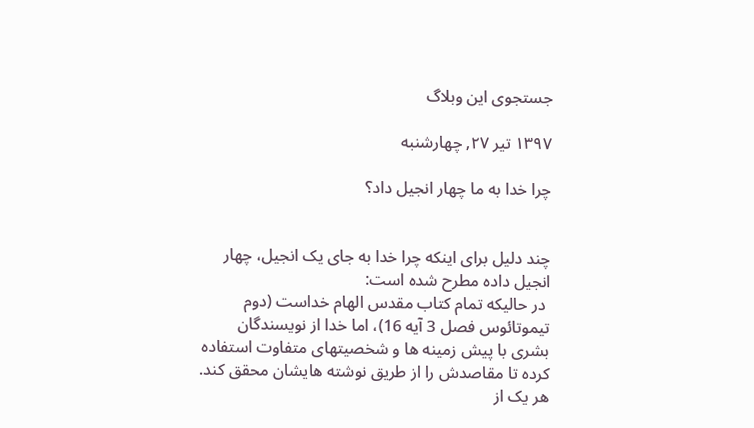جستجوی این وبلاگ

۱۳۹۷ تیر ۲۷, چهارشنبه

چرا خدا به ما چهار انجیل داد؟


چند دلیل برای اینکه چرا خدا به جای یک انجیل، چهار انجیل داده مطرح شده است:
 در حالیکه تمام کتاب مقدس الهام خداست (دوم تیموتائوس فصل 3 آیه 16)، اما خدا از نویسندگان بشری با پیش زمینه ها و شخصیتهای متفاوت استفاده کرده تا مقاصدش را از طریق نوشته هایشان محقق کند. هر یک از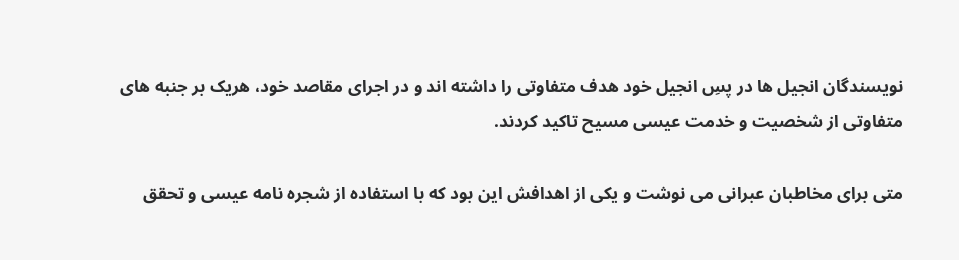نویسندگان انجیل ها در پسِ انجیل خود هدف متفاوتی را داشته اند و در اجرای مقاصد خود، هریک بر جنبه های متفاوتی از شخصیت و خدمت عیسی مسیح تاکید کردند.

متی برای مخاطبان عبرانی می نوشت و یکی از اهدافش این بود که با استفاده از شجره نامه عیسی و تحقق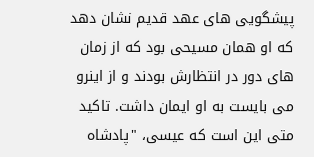پیشگویی های عهد قدیم نشان دهد که او همان مسیحی بود که از زمان های دور در انتظارش بودند و از اینرو می بایست به او ایمان داشت. تاکید متی این است که عیسی، "پادشاه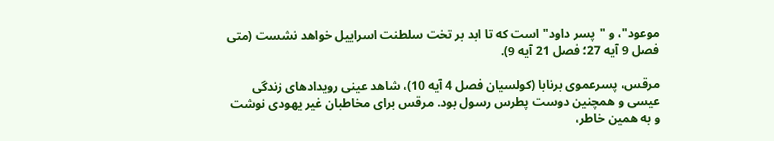موعود"، و "پسر داود" است که تا ابد بر تخت سلطنت اسراییل خواهد نشست (متی فصل 9 آیه 27؛ فصل 21 آیه 9).

مرقس، پسرعموی برنابا (کولسیان فصل 4 آیه 10)، شاهد عینی رویدادهای زندگی عیسی و همچنین دوست پطرس رسول بود. مرقس برای مخاطبان غیر یهودی نوشت و به همین خاطر،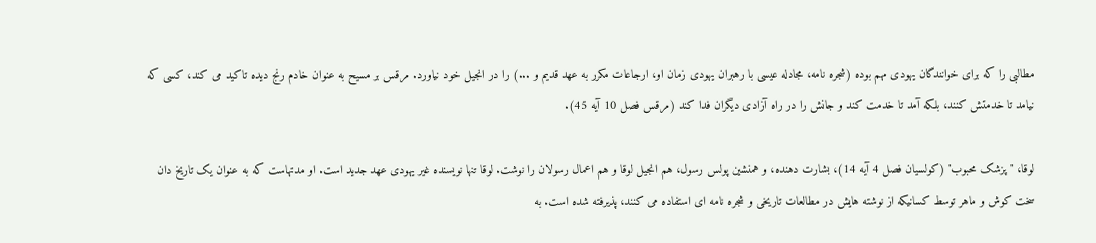مطالبی را که برای خوانندگان یهودی مهم بوده (شجره نامه، مجادله عیسی با رهبران یهودی زمان او، ارجاعات مکرر به عهد قدیم و ...) را در انجیل خود نیاورد. مرقس بر مسیح به عنوان خادم رنج دیده تاکید می کند، کسی که نيامد تا خدمتش کنند، بلکه آمد تا خدمت کند و جانش را در راه آزادی دیگران فدا کند (مرقس فصل 10 آیه 45).

لوقا، "پزشک محبوب" (کولسیان فصل 4 آیه 14)، بشارت دهنده، و همنشین پولس رسول، هم انجیل لوقا و هم اعمال رسولان را نوشت. لوقا تنها نویسنده غیر یهودی عهد جدید است. او مدتهاست که به عنوان یک تاریخ دان سخت کوش و ماهر توسط کسانیکه از نوشته هایش در مطالعات تاریخی و شجره نامه ای استفاده می کنند، پذیرفته شده است. به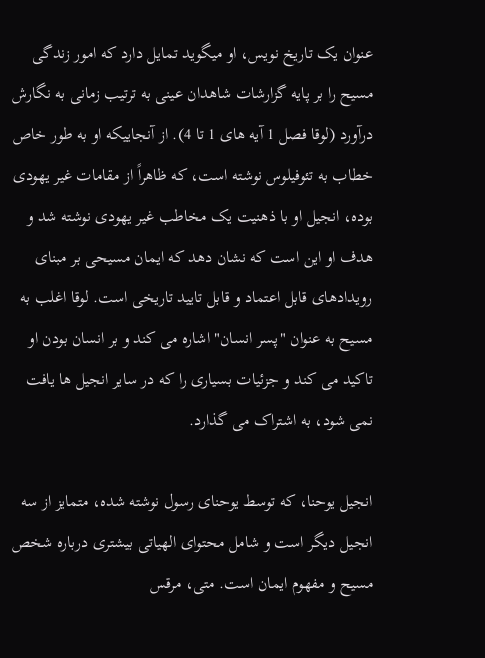عنوان یک تاریخ نویس، او میگوید تمایل دارد که امور زندگی مسیح را بر پایه گزارشات شاهدان عینی به ترتیب زمانی به نگارش درآورد (لوقا فصل 1 آیه های 1 تا 4). از آنجاییکه او به طور خاص خطاب به تئوفیلوس نوشته است، که ظاهراً از مقامات غیر یهودی بوده، انجیل او با ذهنیت یک مخاطب غیر یهودی نوشته شد و هدف او این است که نشان دهد که ایمان مسیحی بر مبنای رویدادهای قابل اعتماد و قابل تایید تاریخی است. لوقا اغلب به مسیح به عنوان "پسر انسان" اشاره می کند و بر انسان بودن او تاکید می کند و جزئیات بسیاری را که در سایر انجیل ها یافت نمی شود، به اشتراک می گذارد.

انجیل یوحنا، که توسط یوحنای رسول نوشته شده، متمایز از سه انجیل دیگر است و شامل محتوای الهیاتی بیشتری درباره شخص مسیح و مفهوم ایمان است. متی، مرقس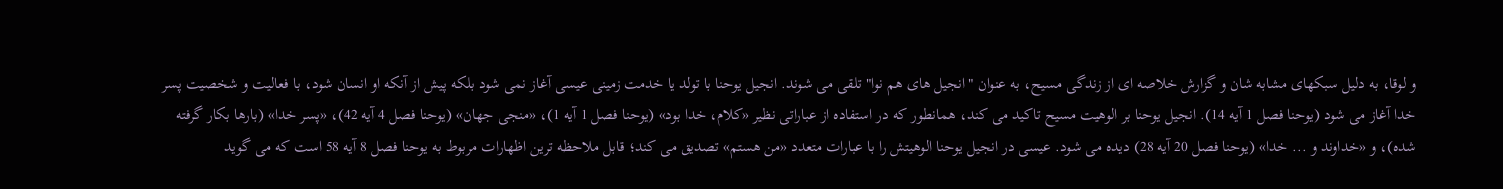و لوقا، به دلیل سبکهای مشابه شان و گزارش خلاصه ای از زندگی مسیح، به عنوان "انجیل های هم نوا" تلقی می شوند. انجیل یوحنا با تولد یا خدمت زمینی عیسی آغاز نمی شود بلکه پیش از آنکه او انسان شود، با فعالیت و شخصیت پسر خدا آغاز می شود (یوحنا فصل 1 آیه 14). انجیل یوحنا بر الوهیت مسیح تاکید می کند، همانطور که در استفاده از عباراتی نظیر «کلام، خدا بود» (یوحنا فصل 1 آیه 1)، «منجی جهان» (یوحنا فصل 4 آیه 42)، «پسر خدا» (بارها بکار گرفته شده)، و «خداوند و ... خدا» (یوحنا فصل 20 آیه 28) دیده می شود. عیسی در انجیل یوحنا الوهیتش را با عبارات متعدد «من هستم» تصدیق می کند؛ قابل ملاحظه ترین اظهارات مربوط به یوحنا فصل 8 آیه 58 است که می گوید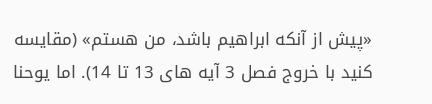«پیش از آنکه ابراهیم باشد، من هستم» (مقایسه کنید با خروج فصل 3 آیه های 13 تا 14). اما یوحنا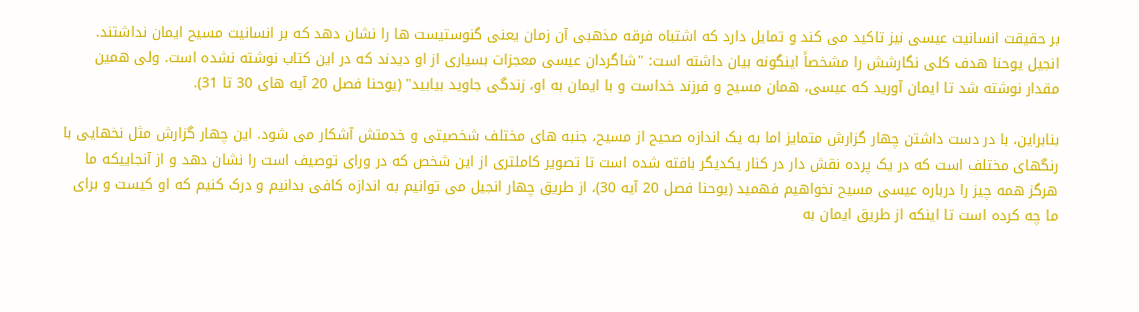بر حقیقت انسانیت عیسی نیز تاکید می کند و تمایل دارد که اشتباه فرقه مذهبی آن زمان یعنی گنوستیست ها را نشان دهد که بر انسانیت مسیح ایمان نداشتند. انجیل یوحنا هدف کلی نگارشش را مشخصاً اینگونه بیان داشته است: "شاگردان عيسی معجزات بسياری از او ديدند كه در اين كتاب نوشته نشده است. ولی همين مقدار نوشته شد تا ايمان آوريد كه عيسی، همان مسيح و فرزند خداست و با ايمان به او، زندگی جاويد بيابيد" (یوحنا فصل 20 آیه های 30 تا 31).

بنابراین، با در دست داشتن چهار گزارش متمایز اما به یک اندازه صحیح از مسیح، جنبه های مختلف شخصیتی و خدمتش آشکار می شود. این چهار گزارش مثل نخهایی با رنگهای مختلف است که در یک پرده نقش دار در کنار یکدیگر بافته شده است تا تصویر کاملتری از این شخص که در ورای توصیف است را نشان دهد و از آنجاییکه ما هرگز همه چیز را درباره عیسی مسیح نخواهیم فهمید (یوحنا فصل 20 آیه 30)، از طریق چهار انجیل می توانیم به اندازه کافی بدانیم و درک کنیم که او کیست و برای ما چه کرده است تا اینکه از طریق ایمان به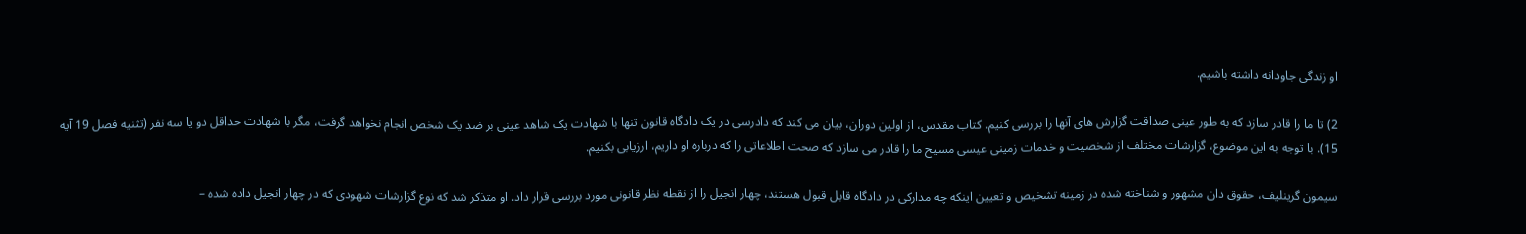او زندگی جاودانه داشته باشیم.

2) تا ما را قادر سازد که به طور عینی صداقت گزارش های آنها را بررسی کنیم. کتاب مقدس، از اولین دوران، بیان می کند که دادرسی در یک دادگاه قانون تنها با شهادت یک شاهد عینی بر ضد یک شخص انجام نخواهد گرفت، مگر با شهادت حداقل دو یا سه نفر (تثنیه فصل 19 آیه 15). با توجه به این موضوع، گزارشات مختلف از شخصیت و خدمات زمینی عیسی مسیح ما را قادر می سازد که صحت اطلاعاتی را که درباره او داریم، ارزیابی بکنیم.

سیمون گرینلیف، حقوق دان مشهور و شناخته شده در زمینه تشخیص و تعیین اینکه چه مدارکی در دادگاه قابل قبول هستند، چهار انجیل را از نقطه نظر قانونی مورد بررسی قرار داد. او متذکر شد که نوع گزارشات شهودی که در چهار انجیل داده شده –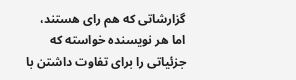گزارشاتی که هم رای هستند، اما هر نویسنده خواسته که جزئیاتی را برای تفاوت داشتن با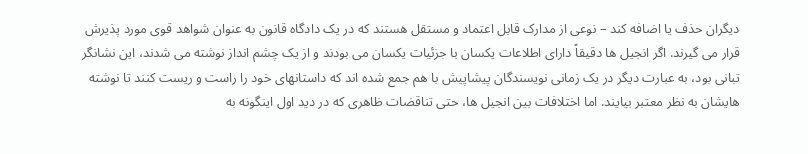دیگران حذف یا اضافه کند – نوعی از مدارک قابل اعتماد و مستقل هستند که در یک دادگاه قانون به عنوان شواهد قوی مورد پذیرش قرار می گیرند. اگر انجیل ها دقیقاً دارای اطلاعات یکسان با جزئیات یکسان می بودند و از یک چشم انداز نوشته می شدند، این نشانگر تبانی بود، به عبارت دیگر در یک زمانی نویسندگان پیشاپیش با هم جمع شده اند که داستانهای خود را راست و ریست کنند تا نوشته هایشان به نظر معتبر بیایند. اما اختلافات بین انجیل ها، حتی تناقضات ظاهری که در دید اول اینگونه به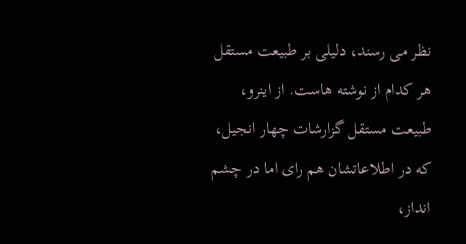نظر می رسند، دلیلی بر طبیعت مستقل هر کدام از نوشته هاست. از اینرو، طبیعت مستقل گزارشات چهار انجیل، که در اطلاعاتشان هم رای اما در چشم انداز،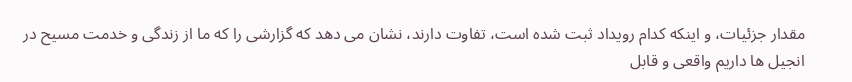مقدار جزئیات، و اینکه کدام رویداد ثبت شده است، تفاوت دارند، نشان می دهد که گزارشی را که ما از زندگی و خدمت مسیح در انجیل ها داریم واقعی و قابل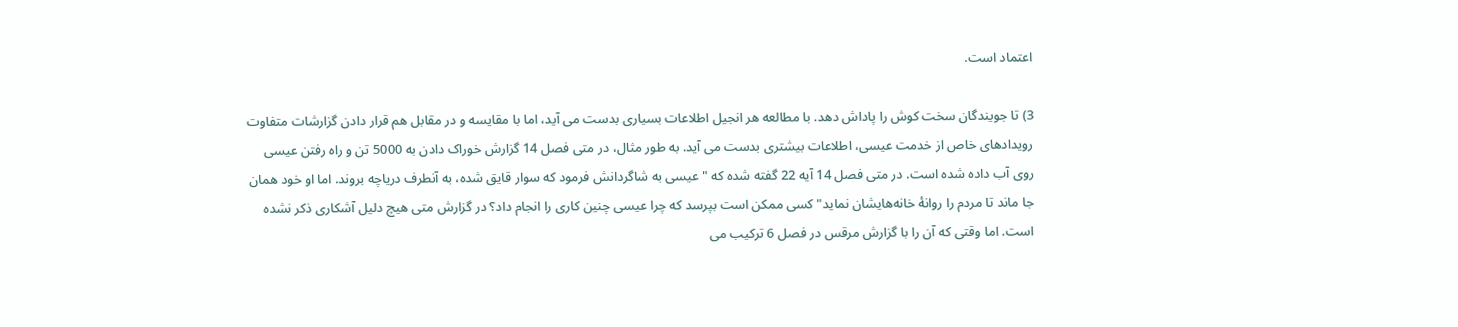اعتماد است.

3) تا جویندگان سخت کوش را پاداش دهد. با مطالعه هر انجیل اطلاعات بسیاری بدست می آید، اما با مقایسه و در مقابل هم قرار دادن گزارشات متفاوت رویدادهای خاص از خدمت عیسی، اطلاعات بیشتری بدست می آید. به طور مثال، در متی فصل 14 گزارش خوراک دادن به 5000 تن و راه رفتن عیسی روی آب داده شده است. در متی فصل 14 آیه 22 گفته شده که " عيسی به شاگردانش فرمود كه سوار قايق شده، به آنطرف درياچه بروند. اما او خود همان جا ماند تا مردم را روانۀ خانه‌هايشان نمايد" کسی ممکن است بپرسد که چرا عیسی چنین کاری را انجام داد؟ در گزارش متی هیچ دلیل آشکاری ذکر نشده است. اما وقتی که آن را با گزارش مرقس در فصل 6 ترکیب می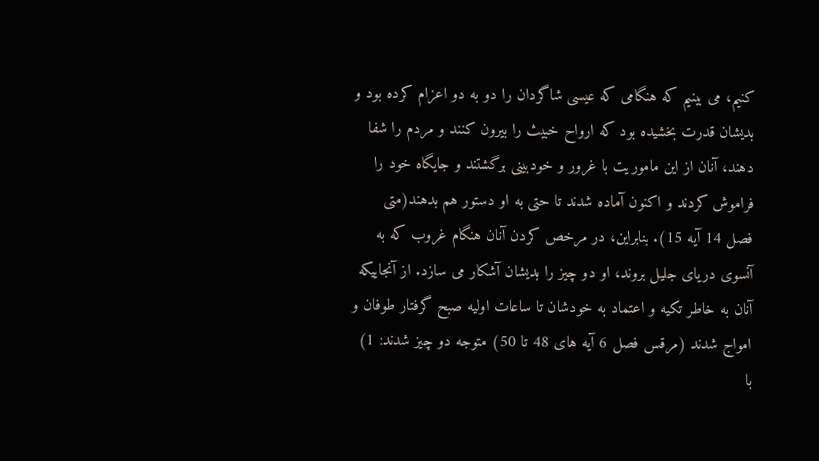کنیم، می بینیم که هنگامی که عیسی شاگردان را دو به دو اعزام کرده بود و بدیشان قدرت بخشیده بود که ارواح خبیث را بیرون کنند و مردم را شفا دهند، آنان از این ماموریت با غرور و خودبینی برگشتند و جایگاه خود را فراموش کردند و اکنون آماده شدند تا حتی به او دستور هم بدهند(متی فصل 14 آیه 15). بنابراین، در مرخص کردن آنان هنگام غروب که به آنسوی دریای جلیل بروند، او دو چیز را بدیشان آشکار می سازد. از آنجاییکه آنان به خاطر تکیه و اعتماد به خودشان تا ساعات اولیه صبح گرفتار طوفان و امواج شدند (مرقس فصل 6 آیه های 48 تا 50) متوجه دو چیز شدند: 1) با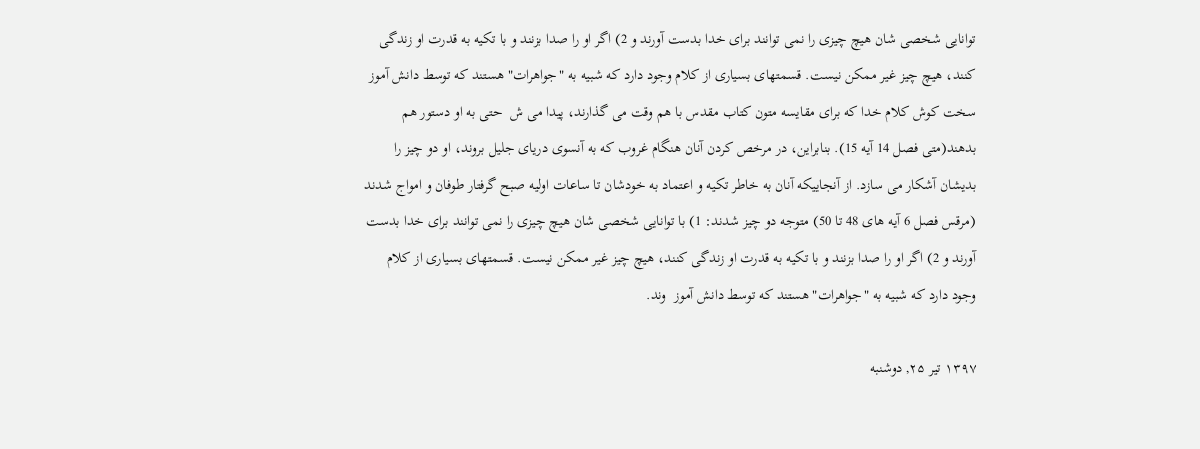توانایی شخصی شان هیچ چیزی را نمی توانند برای خدا بدست آورند و 2) اگر او را صدا بزنند و با تکیه به قدرت او زندگی کنند، هیچ چیز غیر ممکن نیست. قسمتهای بسیاری از کلام وجود دارد که شبیه به "جواهرات" هستند که توسط دانش آموز سخت کوش کلام خدا که برای مقایسه متون کتاب مقدس با هم وقت می گذارند، پیدا می ش  حتی به او دستور هم بدهند(متی فصل 14 آیه 15). بنابراین، در مرخص کردن آنان هنگام غروب که به آنسوی دریای جلیل بروند، او دو چیز را بدیشان آشکار می سازد. از آنجاییکه آنان به خاطر تکیه و اعتماد به خودشان تا ساعات اولیه صبح گرفتار طوفان و امواج شدند (مرقس فصل 6 آیه های 48 تا 50) متوجه دو چیز شدند: 1) با توانایی شخصی شان هیچ چیزی را نمی توانند برای خدا بدست آورند و 2) اگر او را صدا بزنند و با تکیه به قدرت او زندگی کنند، هیچ چیز غیر ممکن نیست. قسمتهای بسیاری از کلام وجود دارد که شبیه به "جواهرات" هستند که توسط دانش آموز  وند.

۱۳۹۷ تیر ۲۵, دوشنبه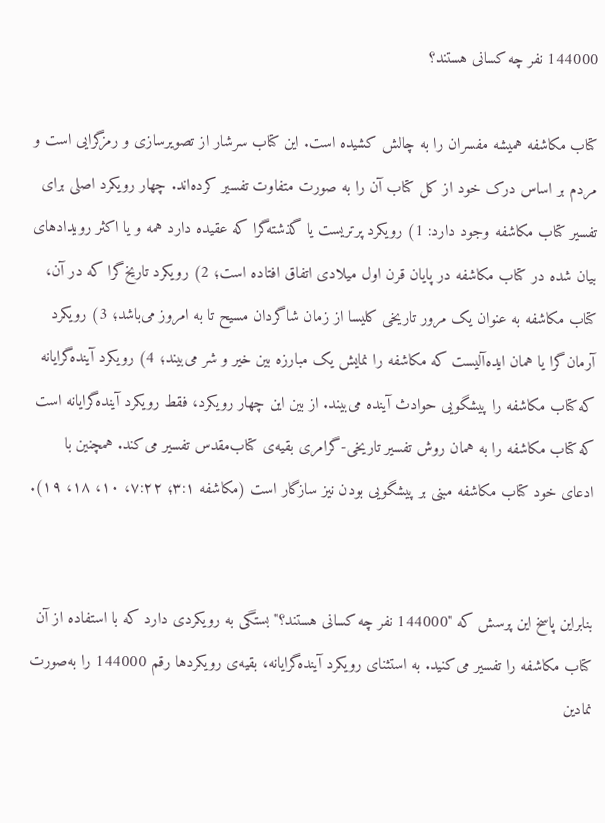144000 نفر چه کسانی هستند؟

کتاب مکاشفه همیشه مفسران را به چالش کشیده است. این کتاب سرشار از تصویرسازی و رمزگرایی است و مردم بر اساس درک خود از کل کتاب آن را به صورت متفاوت تفسیر کرده‌اند. چهار رویکرد اصلی برای تفسیر کتاب مکاشفه وجود دارد: 1) رویکرد پرتریست یا گذشته‌گرا که عقیده دارد همه و یا اکثر رویدادهای بیان شده در کتاب مکاشفه در پایان قرن اول میلادی اتفاق افتاده است؛ 2) رویکرد تاریخ‌گرا که در آن، کتاب مکاشفه به عنوان یک مرور تاریخی کلیسا از زمان شاگردان مسیح تا به امروز می‌باشد؛ 3) رویکرد آرمان‌گرا یا همان ایده‌آلیست که مکاشفه را نمایش یک مبارزه بین خیر و شر می‌بیند؛ 4) رویکرد آینده‌گرایانه که کتاب مکاشفه را پیشگویی حوادث آینده می‌بیند. از بین این چهار رویکرد، فقط رویکرد آینده‌گرایانه است که کتاب مکاشفه را به همان روش تفسیر تاریخی-گرامری بقیه‌ی کتاب‌مقدس تفسیر می‌کند. همچنین با ادعای خود کتاب مکاشفه مبنی بر پیشگویی بودن نیز سازگار است (مکاشفه ۳:۱؛ ۷:۲۲، ۱۰، ۱۸، ۱۹).


بنابراین پاسخ این پرسش که "144000 نفر چه کسانی هستند؟" بستگی به رویکردی دارد که با استفاده از آن کتاب مکاشفه را تفسیر می‌کنید. به استثنای رویکرد آینده‌گرایانه، بقیه‌ی رویکرد‌ها رقم 144000 را به‌صورت نمادین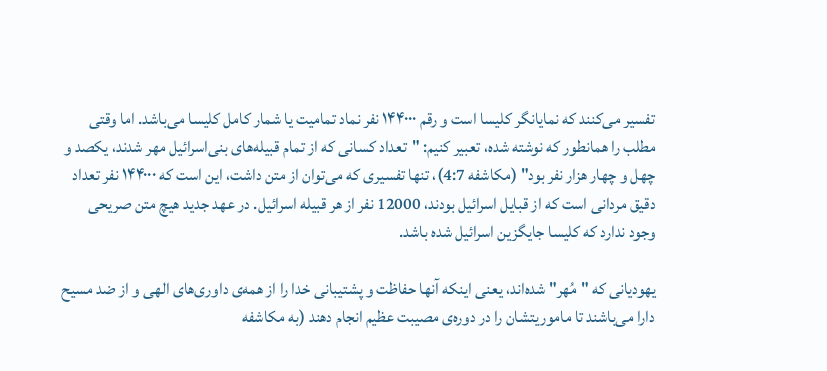تفسیر می‌کنند که نمایانگر کلیسا است و رقم ۱۴۴۰۰۰ نفر نماد تمامیت یا شمار کامل کلیسا می‌باشد. اما وقتی مطلب را همانطور که نوشته شده، تعبیر کنیم: "تعداد كسانی كه از تمام قبيله‌های بنی‌اسرائيل مهر شدند، يكصد و چهل و چهار هزار نفر بود" (مکاشفه 4:7)، تنها تفسیری که می‌توان از متن داشت، این است که ۱۴۴۰۰۰ نفر تعداد دقیق مردانی است که از قبایل اسرائیل بودند، 12000 نفر از هر قبیله اسرائیل. در عهد جدید هیچ متن صریحی وجود ندارد که کلیسا جایگزین اسرائیل شده باشد.

یهودیانی که "مُهر" شده‌اند، یعنی اینکه آنها حفاظت و پشتیبانی خدا را از همه‌ی داوری‌های الهی و از ضد مسیح دارا می‌باشند تا ماموریتشان را در دوره‌ی مصیبت عظیم انجام دهند (به مکاشفه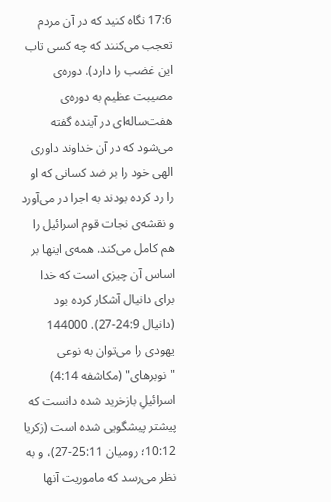17:6 نگاه کنید که در آن مردم تعجب می‌کنند که چه کسی تاب این غضب را دارد). دوره‌ی مصیبت عظیم به دوره‌ی هفت‌ساله‌ای در آینده گفته می‌شود که در آن خداوند داوری الهی خود را بر ضد کسانی که او را رد کرده بودند به اجرا در می‌آورد و نقشه‌ی نجات قوم اسرائیل را هم کامل می‌کند. همه‌ی اینها بر اساس آن چیزی است که خدا برای دانیال آشکار کرده بود (دانیال 24:9-27). 144000 یهودی را می‌توان به نوعی "نوبرهای" (مکاشفه 4:14) اسرائیلِ بازخرید شده دانست که پیشتر پیشگویی شده است (زکریا 10:12؛ رومیان 25:11-27)، و به نظر می‌رسد که ماموریت آنها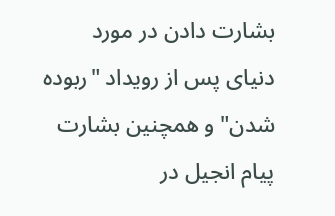بشارت دادن در مورد دنیای پس از رویداد "ربوده شدن" و همچنین بشارت پیام انجیل در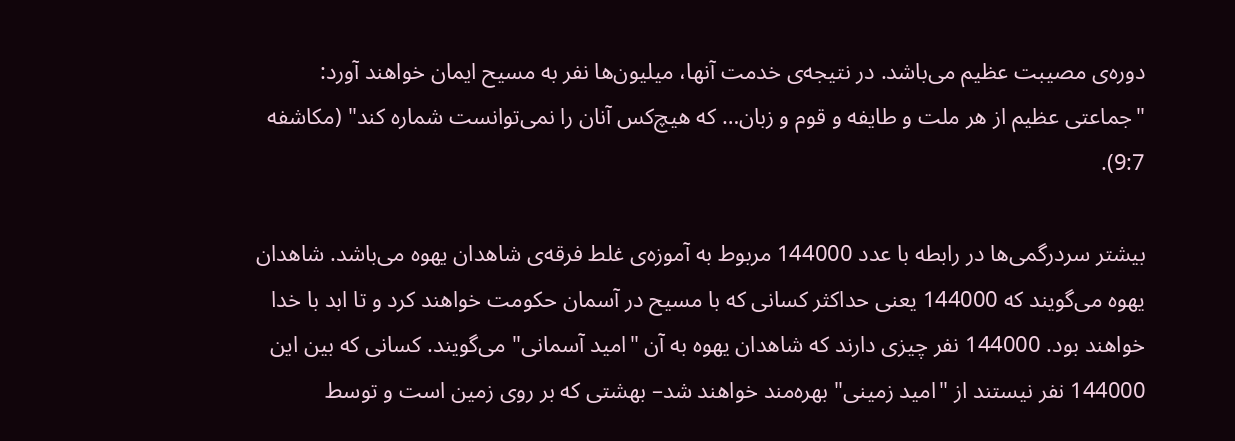دوره‌ی مصیبت عظیم می‌باشد. در نتیجه‌ی خدمت آنها، میلیون‌ها نفر به مسیح ایمان خواهند آورد: "جماعتی عظیم از هر ملت و طایفه و قوم و زبان… که هیچ‌کس آنان را نمی‌توانست شماره کند" (مکاشفه 9:7).

بیشتر سردرگمی‌ها در رابطه با عدد 144000 مربوط به آموزه‌ی غلط فرقه‌ی شاهدان یهوه می‌باشد. شاهدان یهوه می‌گویند که 144000 یعنی حداکثر کسانی که با مسیح در آسمان حکومت خواهند کرد و تا ابد با خدا خواهند بود. 144000 نفر چیزی دارند که شاهدان یهوه به آن "امید آسمانی" می‌گویند. کسانی که بین این 144000 نفر نیستند از "امید زمینی" بهره‌مند خواهند شد– بهشتی که بر روی زمین است و توسط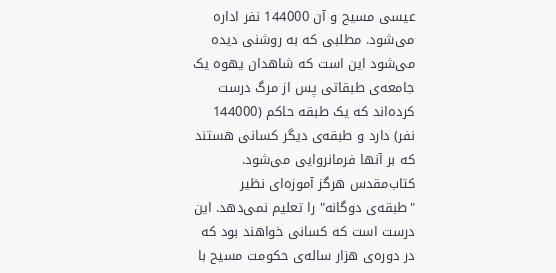عیسی مسیح و آن 144000 نفر اداره می‌شود. مطلبی که به روشنی دیده می‌شود این است که شاهدان یهوه یک جامعه‌ی طبقاتی پس از مرگ درست کرده‌اند که یک طبقه حاکم (144000 نفر) دارد و طبقه‌ی دیگر کسانی هستند که بر آنها فرمانروایی می‌شود. کتاب‌مقدس هرگز آموزه‌ای نظیر "طبقه‌ی دوگانه" را تعلیم نمی‌دهد. این درست است که کسانی خواهند بود که در دوره‌ی هزار ساله‌ی حکومت مسیح با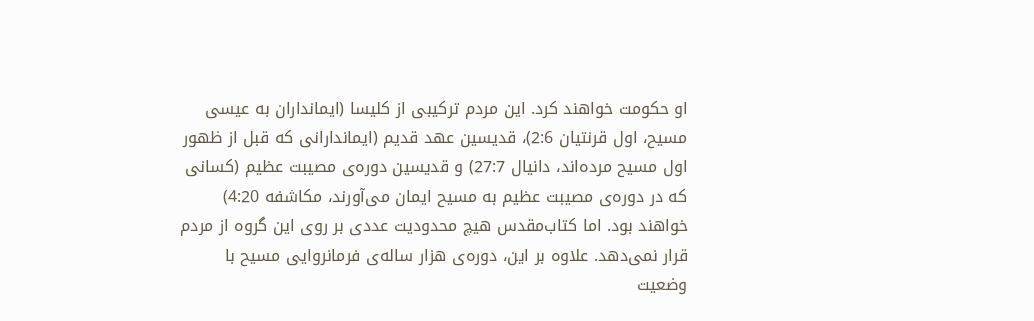او حکومت خواهند کرد. این مردم ترکیبی از کلیسا (ایمانداران به عیسی مسیح، اول قرنتیان 2:6)، قدیسین عهد قدیم (ایماندارانی که قبل از ظهور اول مسیح مرده‌اند، دانیال 27:7) و قدیسین دوره‌ی مصیبت عظیم (کسانی که در دوره‌ی مصیبت عظیم به مسیح ایمان می‌آورند، مکاشفه 4:20) خواهند بود. اما کتاب‌مقدس هیچ محدودیت عددی بر روی این گروه از مردم قرار نمی‌دهد. علاوه بر این، دوره‌ی هزار ساله‌ی فرمانروایی مسیح با وضعیت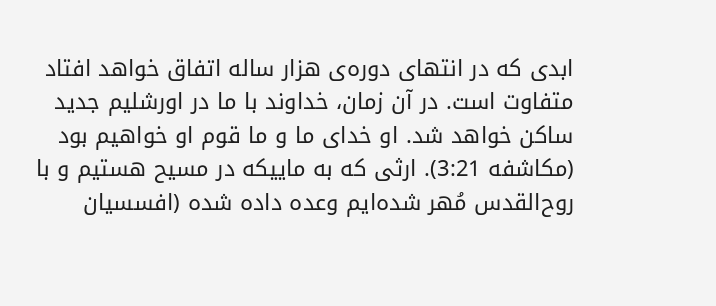ابدی که در انتهای دوره‌ی هزار ساله اتفاق خواهد افتاد متفاوت است. در آن زمان، خداوند با ما در اورشلیم جدید ساکن خواهد شد. او خدای ما و ما قوم او خواهیم بود (مکاشفه 3:21). ارثی که به ماییکه در مسیح هستیم و با روح‌القدس مُهر شده‌ایم وعده داده شده (افسسیان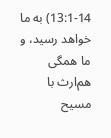13:1-14) به ما خواهد رسید، و ما همگی هم‌ارث با مسیح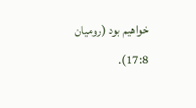خواهیم بود (رومیان
17:8).